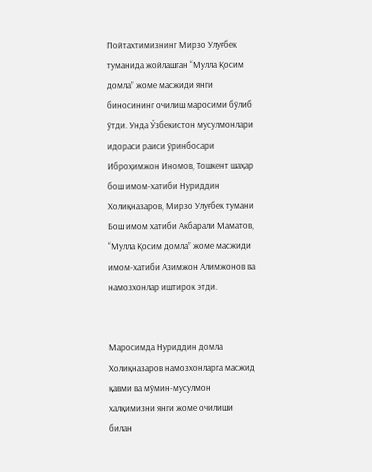Пойтахтимизнинг Мирзо Улуғбек туманида жойлашган “Мулла Қосим домла” жоме масжиди янги биносининг очилиш маросими бўлиб ўтди. Унда Ўзбекистон мусулмонлари идораси раиси ўринбосари Иброҳимжон Иномов, Тошкент шаҳар бош имом-хатиби Нуриддин Холиқназаров, Мирзо Улуғбек тумани Бош имом хатиби Акбарали Маматов, “Мулла Қосим домла” жоме масжиди имом-хатиби Азимжон Алимжонов ва намозхонлар иштирок этди.


Маросимда Нуриддин домла Холиқназаров намозхонларга масжид қавми ва мўмин-мусулмон халқимизни янги жоме очилиши билан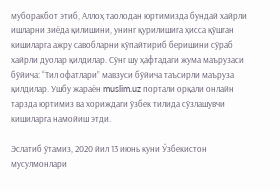муборакбот этиб, Аллоҳ таолодан юртимизда бундай хайрли ишларни зиёда қилишини, унинг қурилишига ҳисса қўшган кишиларга ажру савобларни кўпайтириб беришини сўраб хайрли дуолар қилдилар. Сўнг шу ҳафтадаги жума маърузаси бўйича: “Тил офатлари” мавзуси бўйича таъсирли маъруза қилдилар. Ушбу жараён muslim.uz портали орқали онлайн тарзда юртимиз ва хориждаги ўзбек тилида сўзлашувчи кишиларга намойиш этди.

Эслатиб ўтамиз, 2020 йил 13 июнь куни Ўзбекистон мусулмонлари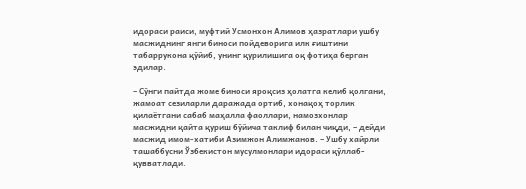идораси раиси, муфтий Усмонхон Алимов ҳазратлари ушбу масжиднинг янги биноси пойдеворига илк ғиштини табаррукона қўйиб, унинг қурилишига оқ фотиҳа берган эдилар.

– Сўнги пайтда жоме биноси яроқсиз ҳолатга келиб қолгани, жамоат сезиларли даражада ортиб, хонақоҳ торлик қилаётгани сабаб маҳалла фаоллари, намозхонлар масжидни қайта қуриш бўйича таклиф билан чиқди, – дейди масжид имом-хатиби Азимжон Алимжанов. – Ушбу хайрли ташаббусни Ўзбекистон мусулмонлари идораси қўллаб-қувватлади.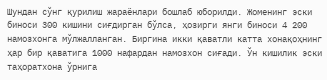Шундан сўнг қурилиш жараёнлари бошлаб юборилди. Жоменинг эски биноси 300 кишини сиғдирган бўлса, ҳозирги янги биноси 4 200 намозхонга мўлжалланган. Биргина икки қаватли катта хонақоҳнинг ҳар бир қаватига 1000 нафардан намозхон сиғади. Ўн кишилик эски таҳоратхона ўрнига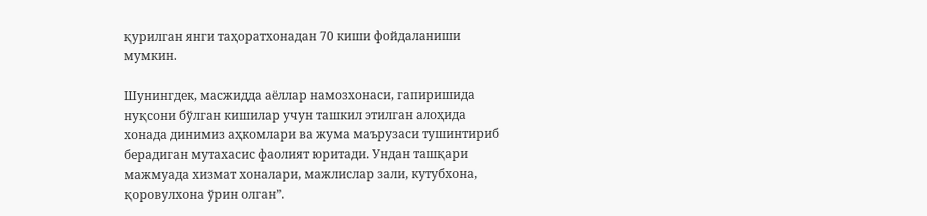қурилган янги таҳоратхонадан 70 киши фойдаланиши мумкин.

Шунингдек, масжидда аёллар намозхонаси, гапиришида нуқсони бўлган кишилар учун ташкил этилган алоҳида хонада динимиз аҳкомлари ва жума маърузаси тушинтириб берадиган мутахасис фаолият юритади. Ундан ташқари мажмуада хизмат хоналари, мажлислар зали, кутубхона, қоровулхона ўрин олган”.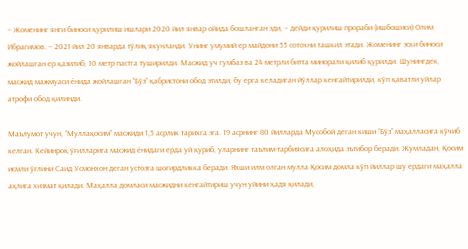– Жоменинг янги биноси қурилиш ишлари 2020 йил январ ойида бошланган эди, – дейди қурилиш прораби (ишбошиси) Олим Ибрагимов. – 2021 йил 20 январда тўлиқ якунланди. Унинг умумий ер майдони 55 сотохни ташкил этади. Жоменинг эски биноси жойлашган ер қазилиб, 10 метр пастга туширилди. Масжид уч гумбаз ва 24 метрли битта минорали қилиб қурилди. Шунингдек, масжид мажмуаси ёнида жойлашган “Бўз” қабристони обод этилди, бу ерга келадиган йўллар кенгайтирилди, кўп қаватли уйлар атрофи обод қилинди.

Маълумот учун, “Муллақосим” масжиди 1,5 асрлик тарихга эга. 19 асрнинг 80 йилларда Мусобой деган киши “Бўз” маҳалласига кўчиб келган. Кейинроқ ўғилларига масжид ёнидаги ерда уй қуриб, уларнинг таълим-тарбиясига алоҳида эътибор беради. Жумладан, Қосим исмли ўғлини Саид Усмонхон деган устозга шогирдликка беради. Яхши илм олган мулла Қосим домла кўп йиллар шу ердаги маҳалла аҳлига хизмат қилади. Маҳалла домласи масжидни кенгайтириш учун уйини ҳадя қилади,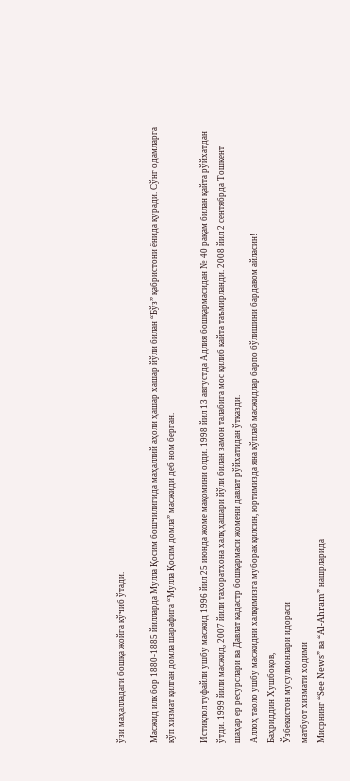ўзи маҳалладаги бошқа жойга кўчиб ўтади.

Масжид илк бор 1880-1885 йилларда Мулла Қосим бошчилигида маҳаллий аҳоли ҳашар хашар йўли билан “Бўз” қабристони ёнида қуради. Сўнг одамларга кўп хизмат қилган домла шарафига “Мулла Қосим домла” масжиди деб ном берган.

Истиқлол туфайли ушбу масжид 1996 йил 25 июнда жоме мақомини олди. 1998 йил 13 августда Адлия бошқармасидан № 40 рақам билан қайта рўйхатдан ўтди. 1999 йили масжид, 2007 йили тахоратхона халқ ҳашари йўли билан замон талабига мос қилиб кайта таъмирланди. 2008 йил 2 сентябрда Тошкент шаҳар ер ресурслари ва Давлат кадастр бошқармаси жомени давлат рўйхатидан ўтказди.
Аллоҳ таоло ушбу масжидни халқимизга муборак қилсин, юртимизда яна кўплаб масжидлар барпо бўлишини бардавом айласин!
Баҳриддин Хушбоқов,
Ўзбекистон мусулмонлари идораси
матбуот хизмати ходими
Мисрнинг “See News” ва “Al-Ahram” нашрларида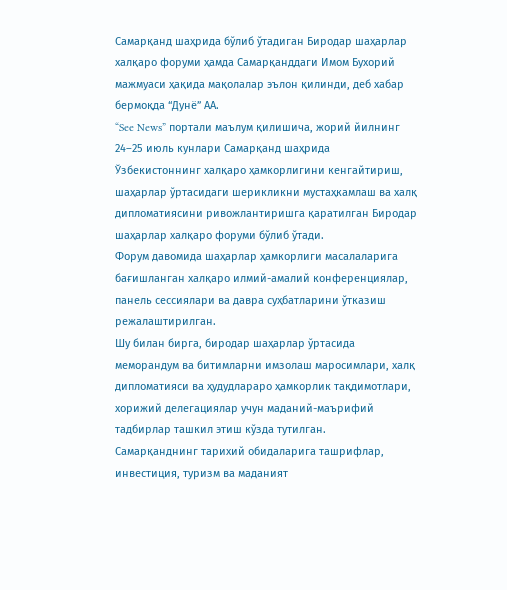Самарқанд шаҳрида бўлиб ўтадиган Биродар шаҳарлар халқаро форуми ҳамда Самарқанддаги Имом Бухорий мажмуаси ҳақида мақолалар эълон қилинди, деб хабар бермоқда “Дунё” АА.
“See News” портали маълум қилишича, жорий йилнинг 24–25 июль кунлари Самарқанд шаҳрида Ўзбекистоннинг халқаро ҳамкорлигини кенгайтириш, шаҳарлар ўртасидаги шерикликни мустаҳкамлаш ва халқ дипломатиясини ривожлантиришга қаратилган Биродар шаҳарлар халқаро форуми бўлиб ўтади.
Форум давомида шаҳарлар ҳамкорлиги масалаларига бағишланган халқаро илмий-амалий конференциялар, панель сессиялари ва давра суҳбатларини ўтказиш режалаштирилган.
Шу билан бирга, биродар шаҳарлар ўртасида меморандум ва битимларни имзолаш маросимлари, халқ дипломатияси ва ҳудудлараро ҳамкорлик тақдимотлари, хорижий делегациялар учун маданий-маърифий тадбирлар ташкил этиш кўзда тутилган.
Самарқанднинг тарихий обидаларига ташрифлар, инвестиция, туризм ва маданият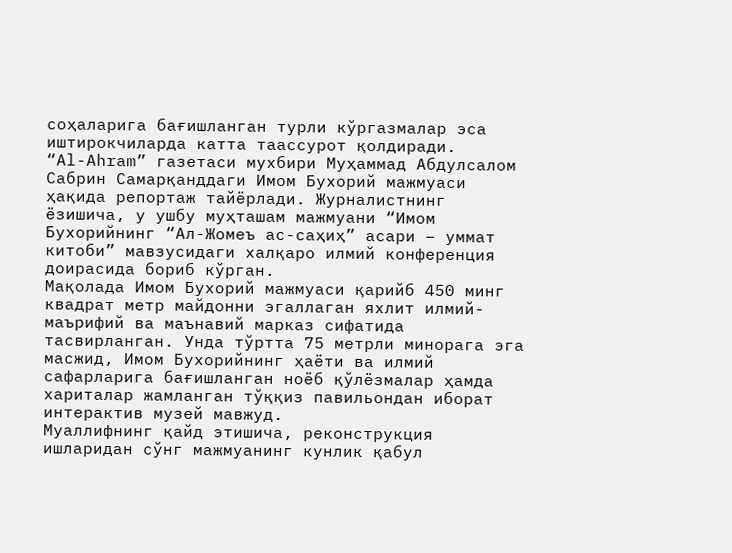соҳаларига бағишланган турли кўргазмалар эса иштирокчиларда катта таассурот қолдиради.
“Al-Ahram” газетаси мухбири Муҳаммад Абдулсалом Сабрин Самарқанддаги Имом Бухорий мажмуаси ҳақида репортаж тайёрлади. Журналистнинг ёзишича, у ушбу муҳташам мажмуани “Имом Бухорийнинг “Ал-Жомеъ ас-саҳиҳ” асари – уммат китоби” мавзусидаги халқаро илмий конференция доирасида бориб кўрган.
Мақолада Имом Бухорий мажмуаси қарийб 450 минг квадрат метр майдонни эгаллаган яхлит илмий-маърифий ва маънавий марказ сифатида тасвирланган. Унда тўртта 75 метрли минорага эга масжид, Имом Бухорийнинг ҳаёти ва илмий сафарларига бағишланган ноёб қўлёзмалар ҳамда хариталар жамланган тўққиз павильондан иборат интерактив музей мавжуд.
Муаллифнинг қайд этишича, реконструкция ишларидан сўнг мажмуанинг кунлик қабул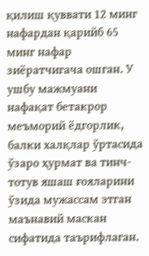қилиш қуввати 12 минг нафардан қарийб 65 минг нафар зиёратчигача ошган. У ушбу мажмуани нафақат бетакрор меъморий ёдгорлик, балки халқлар ўртасида ўзаро ҳурмат ва тинч-тотув яшаш ғояларини ўзида мужассам этган маънавий маскан сифатида таърифлаган.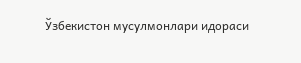Ўзбекистон мусулмонлари идораси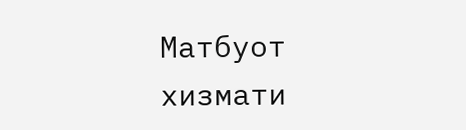Матбуот хизмати